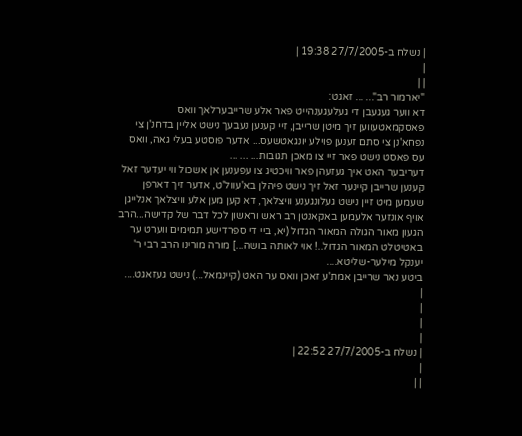| נשלח ב-27/7/2005 19:38 |
|
| |
"יארמור רב"... ... זאגט:
דא ווער געגעבן די געלעגענהייט פאר אלע שרייבערלאך וואס פאסקמאטעווען זיך מיטן שרייבן, זיי קענען נעבעך נישט אליין בדחנ'ן צי נפחא'נן צי סתם זענען פוילע יונגאטשעס... אדער פוסטע בעלי גאה, וואס עס פאסט נישט פאר זיי צו מאכן תגובות... ... ...
דעריבער האט איך געזעהן פאר וויכטיג צו עפענען אן אשכול ווי יעדער זאל קענען שרייבן קיינער זאל זיך נישט פיהלן בא'עוול'ט, אדער זיך דארפן שעמען מיט זיין נישט געלונגענע וויצלאך, דא קען מען אלע וויצלאך אנלייגן אויף אונזער אלעמען באקאנטן רב ראש וראשון לכל דבר של קדישה...הרב הגעון מאור הגולה המאור הגדול (יא, ביי די ספרדישע תמימים ווערט ער באטיטלט המאור הגדול..! אוי לאותה בושה...] מורה מורינו הרב רבי ר' יענקל מילער-שליטא....
ביטע נאר שרייבן אמת'ע זאכן וואס ער האט (קיינמאל...) נישט געזאגט....
|
|
|
|
| נשלח ב-27/7/2005 22:52 |
|
| |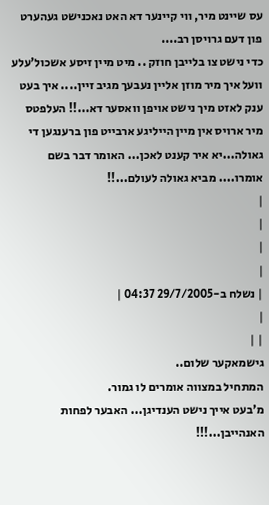עס שיינט מיר, ווי קיינער דא האט נאכנישט געהערט פון דעם גרויסן רב....
כדי נישט צו בלייבן חוזק .. מיט מיין זיסע אשכול'עלע וועל איך מיר מוזן אליין נעבעך מגיב זיין.... איך בעט ענק לאזט מיך נישט אויפן וואסער דא...!! העלפטס מיר ארויס אין מיין הייליגע ארבייט פון ברענגען די גאולה...יא איר קענט לאכן... האומר דבר בשם אומרו.... מביא גאולה לעולם...!!
|
|
|
|
| נשלח ב-29/7/2005 04:37 |
|
| |
גישמאקער שלום..
המתחיל במצווה אומרים לו גמור.
מ'בעט אייך נישט הענדיגן... האבער לפחות האנהייבן...!!!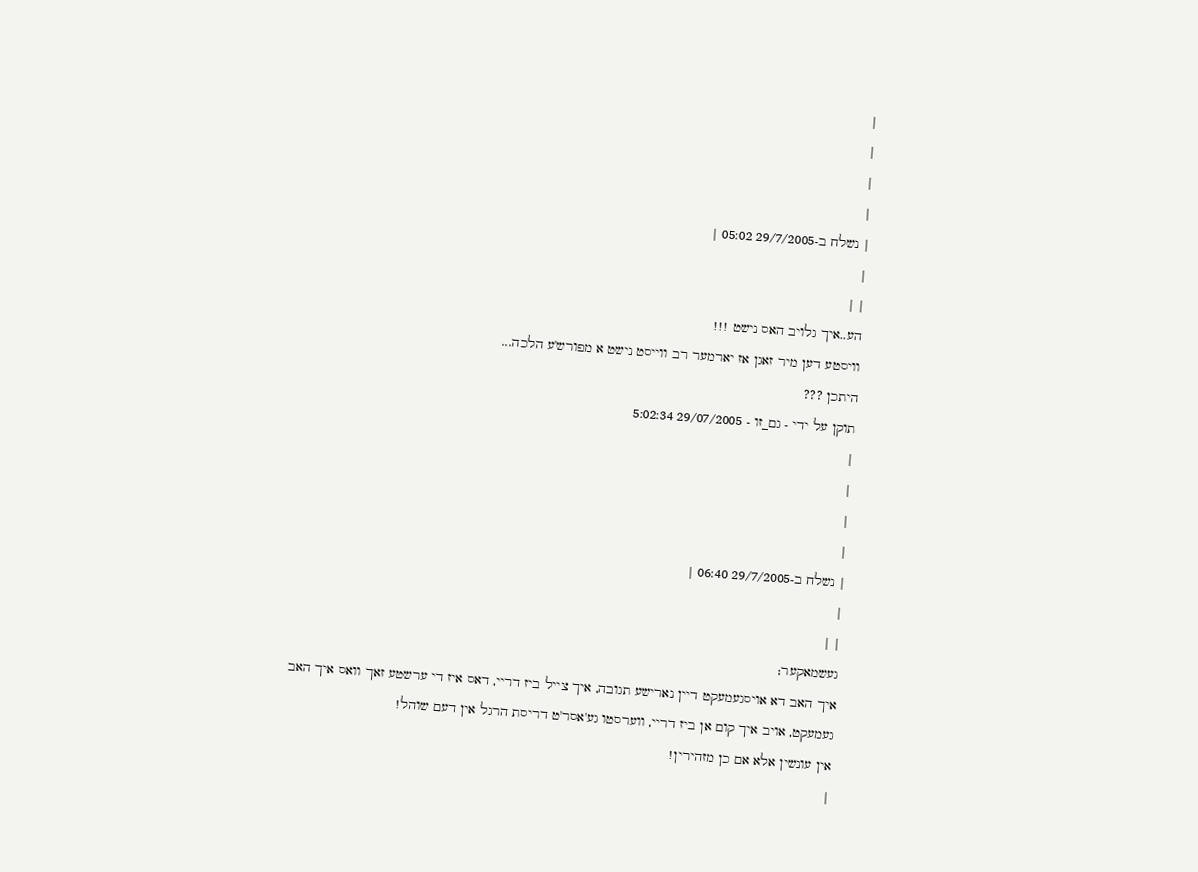|
|
|
|
| נשלח ב-29/7/2005 05:02 |
|
| |
הע..איך גלויב האס נישט !!!
וויסטע דען מיר זאגן אז יארמער רב ווייסט נישט א מפורש'ע הלכה...
היתכן ???
תוקן על ידי - גם_זו - 29/07/2005 5:02:34
|
|
|
|
| נשלח ב-29/7/2005 06:40 |
|
| |
געשמאקער;
איך האב דא אויסגעמעקט דיין נארישע תגובה, איך צייל ביז דריי, דאס איז די ערשטע זאך וואס איך האב געמעקט, אויב איך קום אן ביז דריי, ווערסטו גע'אסר'ט דריסת הרגל אין דעם שוהל!
אין עונשין אלא אם כן מזהירין!
|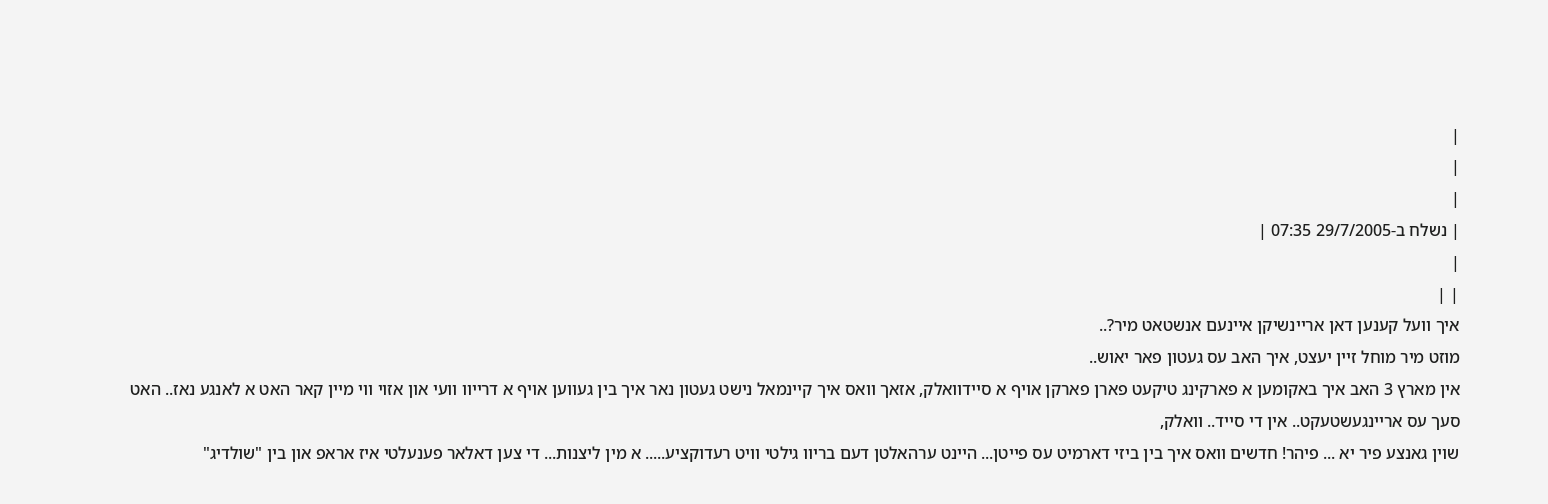|
|
|
| נשלח ב-29/7/2005 07:35 |
|
| |
איך וועל קענען דאן אריינשיקן איינעם אנשטאט מיר?..
מוזט מיר מוחל זיין יעצט, איך האב עס געטון פאר יאוש..
אין מארץ 3 האב איך באקומען א פארקינג טיקעט פארן פארקן אויף א סיידוואלק, אזאך וואס איך קיינמאל נישט געטון נאר איך בין געווען אויף א דרייוו וועי און אזוי ווי מיין קאר האט א לאנגע נאז.. האט סעך עס אריינגעשטעקט.. אין די סייד.. וואלק,
שוין גאנצע פיר יא ... פיהר! חדשים וואס איך בין ביזי דארמיט עס פייטן... היינט ערהאלטן דעם בריוו גילטי וויט רעדוקציע..... א מין ליצנות... די צען דאלאר פענעלטי איז אראפ און בין "שולדיג"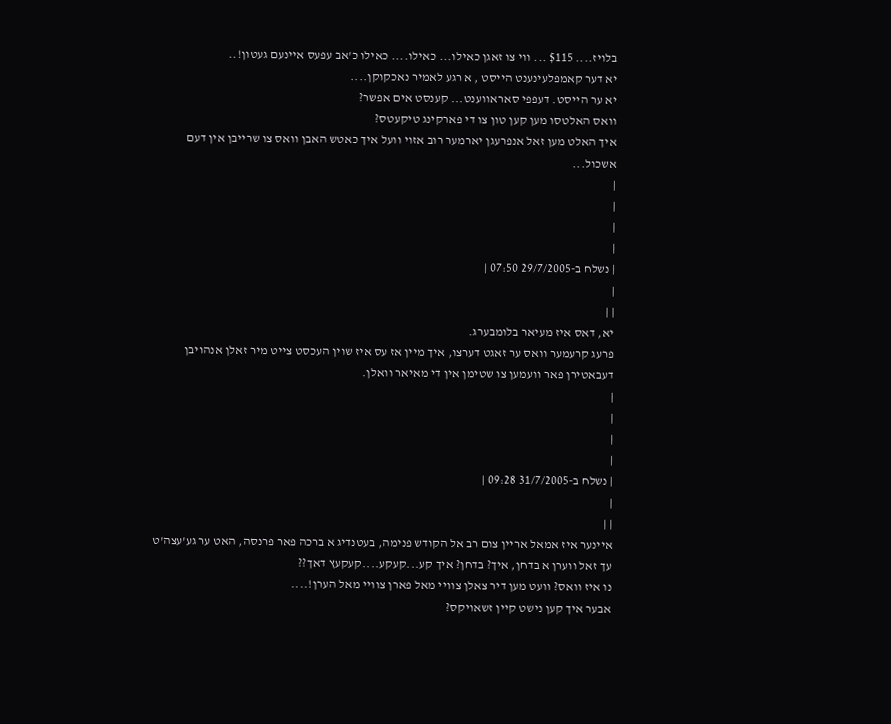בלויז.... $115 ... ווי צו זאגן כאילו... כאילו.... כאילו כ'אב עפעס איינעם געטון!..
יא דער קאמפלעינענט הייסט , א רגע לאמיר נאכקוקן....
יא ער הייסט. דעפפי סאראווענט... קענסט אים אפשר?
וואס האלטסו מען קען טון צו די פארקינג טיקעטס?
איך האלט מען זאל אנפרעגן יארמער רוב אזוי וועל איך כאטש האבן וואס צו שרייבן אין דעם אשכול...
|
|
|
|
| נשלח ב-29/7/2005 07:50 |
|
| |
יא, דאס איז מעיאר בלומבערג.
פרעג קרעמער וואס ער זאגט דערצו, איך מיין אז עס איז שוין העכסט צייט מיר זאלן אנהויבן דעבאטירן פאר וועמען צו שטימן אין די מאיאר וואלן.
|
|
|
|
| נשלח ב-31/7/2005 09:28 |
|
| |
איינער איז אמאל אריין צום רב אל הקודש פנימה, בעטנדיג א ברכה פאר פרנסה, האט ער גע'עצה'ט עך זאל ווערן א בדחן, איך? בדחן? איך קע...קעקע....קעקעץ דאך??
נו איז וואס? וועט מען דיר צאלן צוויי מאל פארן צוויי מאל הערן!....
אבער איך קען נישט קיין זשאויקס?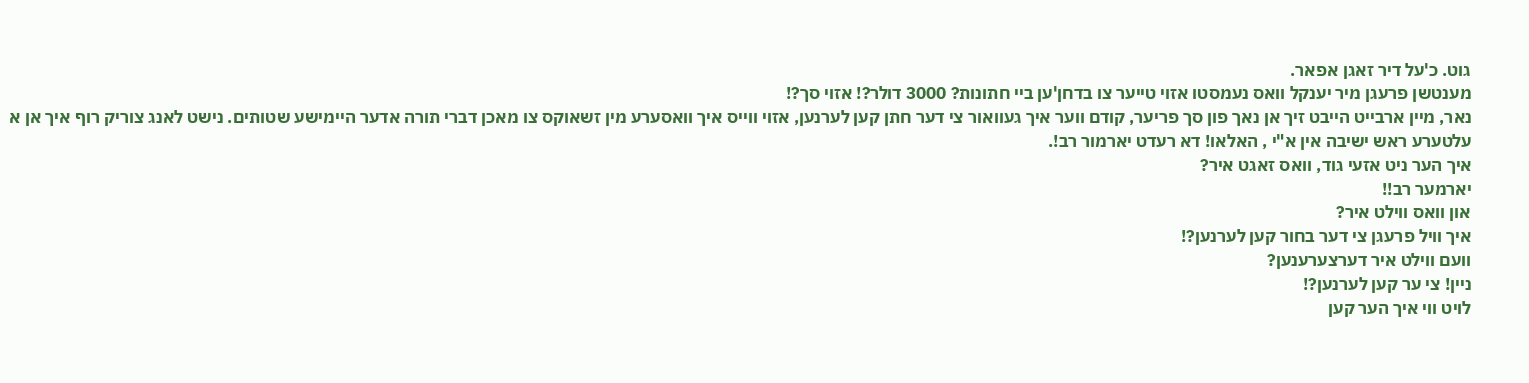גוט. כ'על דיר זאגן אפאר.
מענטשן פרעגן מיר יענקל וואס נעמסטו אזוי טייער צו בדחן'ען ביי חתונות? 3000 דולר?! אזוי סך?!
נאר, מיין ארבייט הייבט זיך אן נאך פון סך פריער, קודם ווער איך געוואור צי דער חתן קען לערנען, אזוי ווייס איך וואסערע מין זשאוקס צו מאכן דברי תורה אדער היימישע שטותים. נישט לאנג צוריק רוף איך אן א עלטערע ראש ישיבה אין א"י , האלאו! דא רעדט יארמור רב!.
איך הער ניט אזעי גוד, וואס זאגט איר?
יארמער רב!!
און וואס ווילט איר?
איך וויל פרעגן צי דער בחור קען לערנען?!
וועם ווילט איר דערצערענען?
ניין! צי ער קען לערנען?!
לויט ווי איך הער קען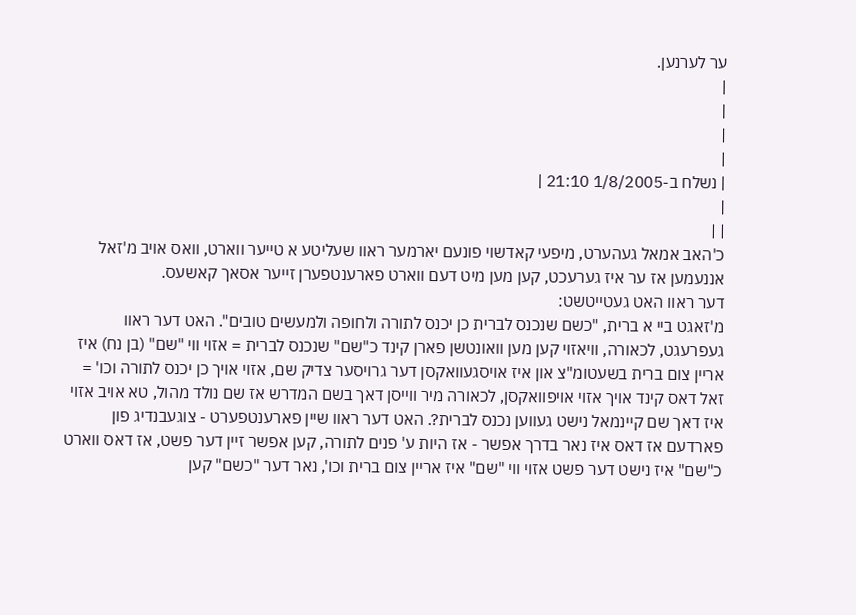ער לערנען.
|
|
|
|
| נשלח ב-1/8/2005 21:10 |
|
| |
כ'האב אמאל געהערט, מיפעי קאדשוי פונעם יארמער ראוו שעליטע א טייער ווארט, וואס אויב מ'זאל אננעמען אז ער איז גערעכט, קען מען מיט דעם ווארט פארענטפערן זייער אסאך קאשעס.
דער ראוו האט געטייטשט:
מ'זאגט ביי א ברית, "כשם שנכנס לברית כן יכנס לתורה ולחופה ולמעשים טובים". האט דער ראוו געפרעגט, לכאורה, וויאזוי קען מען וואונטשן פארן קינד כ"שם" שנכנס לברית = אזוי ווי "שם" (בן נח) איז אריין צום ברית בשעטומ"צ און איז אויסגעוואקסן דער גרויסער צדיק שם, אזוי אויך כן יכנס לתורה וכו' = זאל דאס קינד אויך אזוי אויפוואקסן, לכאורה מיר ווייסן דאך בשם המדרש אז שם נולד מהול, טא אויב אזוי איז דאך שם קיינמאל נישט געווען נכנס לברית?. האט דער ראוו שיין פארענטפערט - צוגעבנדיג פון פארדעם אז דאס איז נאר בדרך אפשר - אז היות ע' פנים לתורה, קען אפשר זיין דער פשט, אז דאס ווארט כ"שם" איז נישט דער פשט אזוי ווי "שם" איז אריין צום ברית וכו', נאר דער "כשם" קען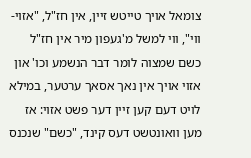צומאל אויך טייטש זיין, אין חז"ל, "אזוי-ווי", ווי למשל מ'געפון מיר אין חז"ל כשם שמצוה לומר דבר הנשמע וכו' און אזוי אויך אין נאך אסאך ערטער, במילא לויט דעם קען זיין דער פשט אזוי: אז מען וואונטשט דעס קינד, "כשם" שנכנס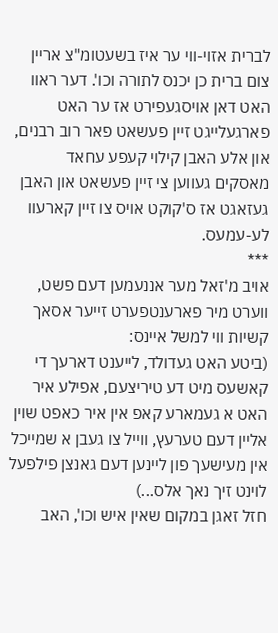לברית אזוי-ווי ער איז בשעטומ"צ אריין צום ברית כן יכנס לתורה וכו'. דער ראוו האט דאן אויסגעפירט אז ער האט פארגעלייגט זיין פעשאט פאר רוב רבנים, און אלע האבן קילוי קעפע עחאד מאסקים געווען צי זיין פעשאט און האבן געזאגט אז ס'קוקט אויס צו זיין קארעוו לע-עמעס.
***
אויב מ'זאל מער אננעמען דעם פשט, ווערט מיר פארענטפערט זייער אסאך קשיות ווי למשל איינס:
(ביטע האט געדולד, לייענט דארעך די קאשעס מיט דע טיריצעם, אפילע איר האט א געמארע קאפ אין איר כאפט שוין אליין דעם טערעץ, ווייל צו געבן א שמייכל אין מעישעך פון ליינען דעם גאנצן פילפעל לוינט זיך נאך אלס...)
חזל זאגן במקום שאין איש וכו', האב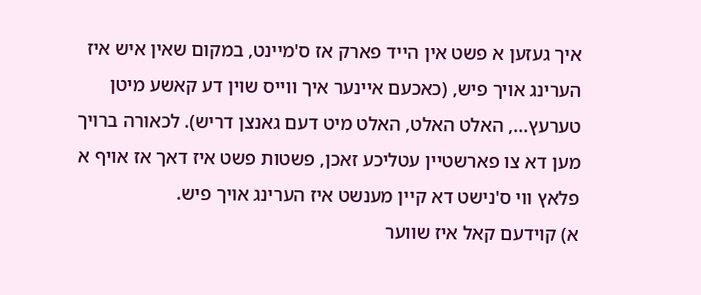איך געזען א פשט אין הייד פארק אז ס'מיינט, במקום שאין איש איז הערינג אויך פיש, (כאכעם איינער איך ווייס שוין דע קאשע מיטן טערעץ..., האלט האלט, האלט מיט דעם גאנצן דריש). לכאורה ברויך מען דא צו פארשטיין עטליכע זאכן, פשטות פשט איז דאך אז אויף א פלאץ ווי ס'נישט דא קיין מענשט איז הערינג אויך פיש.
א) קוידעם קאל איז שווער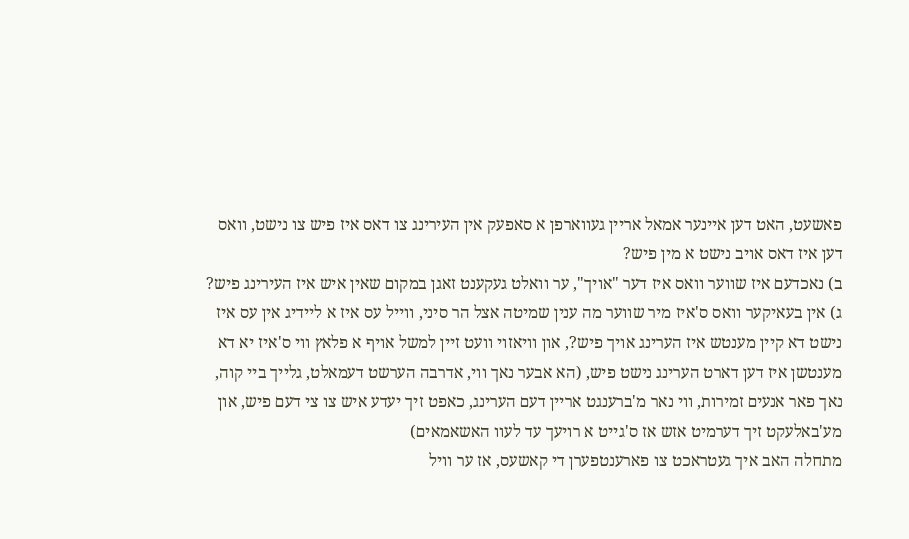פאשעט, האט דען איינער אמאל אריין געווארפן א סאפעק אין העירינג צו דאס איז פיש צו נישט, וואס דען איז דאס אויב נישט א מין פיש?
ב) נאכדעם איז שווער וואס איז דער "אויך", ער וואלט געקענט זאגן במקום שאין איש איז העירינג פיש?
ג) אין בעאיקער וואס ס'איז מיר שווער מה ענין שמיטה אצל הר סיני, ווייל עס איז א ליידיג אין עס איז נישט דא קיין מענטש איז הערינג אויך פיש?, און וויאזוי וועט זיין למשל אויף א פלאץ ווי ס'איז יא דא מענטשן איז דען דארט הערינג נישט פיש, (הא אבער נאך ווי, אדרבה הערשט דעמאלט, גלייך ביי קוה, נאך פאר אנעים זמירות, ווי נאר מ'ברענגט אריין דעם הערינג, כאפט זיך יעדע איש צו צי דעם פיש, און מע'באלעקט זיך דערמיט אזש אז ס'גייט א רויעך עד לעוו האשאמאים)
מתחלה האב איך געטראכט צו פארענטפערן די קאשעס, אז ער וויל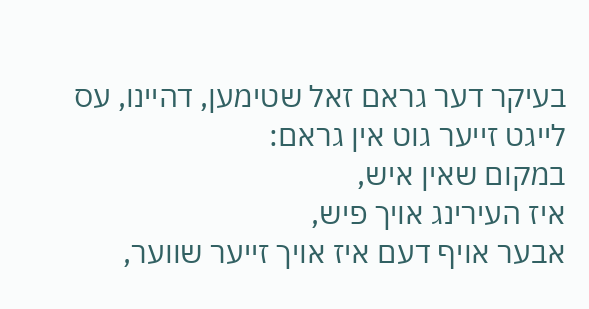בעיקר דער גראם זאל שטימען, דהיינו, עס לייגט זייער גוט אין גראם:
במקום שאין איש,
איז העירינג אויך פיש,
אבער אויף דעם איז אויך זייער שווער,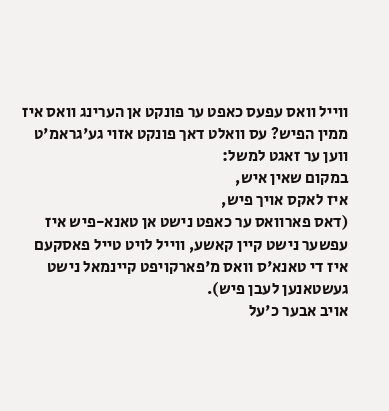ווייל וואס עפעס כאפט ער פונקט אן הערינג וואס איז ממין הפיש? עס וואלט דאך פונקט אזוי גע'גראמ'ט ווען ער זאגט למשל:
במקום שאין איש,
איז לאקס אויך פיש,
(דאס פארוואס ער כאפט נישט אן טאנא-פיש איז עפשער נישט קיין קאשע, ווייל לויט טייל פאסקעם איז די טאנא'ס וואס מ'פארקויפט קיינמאל נישט געשטאנען לעבן פיש).
אויב אבער כ'על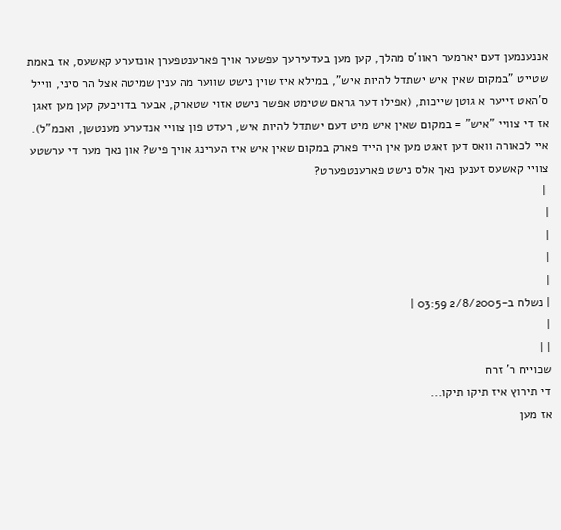אננענמען דעם יארמער ראוו'ס מהלך, קען מען בעדעירעך עפשער אויך פארענטפערן אונזערע קאשעס, אז באמת שטייט "במקום שאין איש ישתדל להיות איש", במילא איז שוין נישט שווער מה ענין שמיטה אצל הר סיני, ווייל ס'האט זייער א גוטן שייכות, (אפילו דער גראם שטימט אפשר נישט אזוי שטארק, אבער בדויכעק קען מען זאגן אז די צוויי "איש" = במקום שאין איש מיט דעם ישתדל להיות איש, רעדט פון צוויי אנדערע מענטשן, ואכמ"ל).
איי לכאורה וואס דען זאגט מען אין הייד פארק במקום שאין איש איז הערינג אויך פיש? און נאך מער די ערשטע צוויי קאשעס זענען נאך אלס נישט פארענטפערט?
 |
|
|
|
|
| נשלח ב-2/8/2005 03:59 |
|
| |
שכוייח ר' זרח
די תירוץ איז תיקו תיקו...
אז מען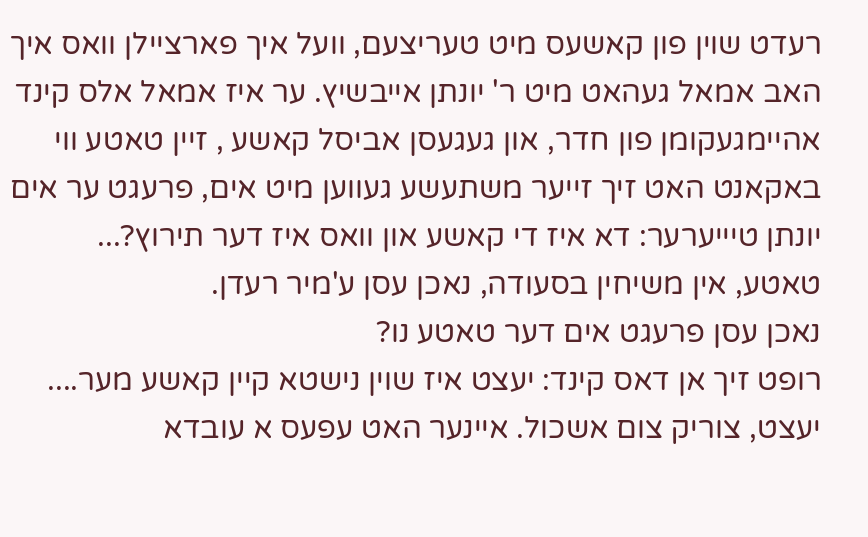רעדט שוין פון קאשעס מיט טעריצעם, וועל איך פארציילן וואס איך האב אמאל געהאט מיט ר' יונתן אייבשיץ. ער איז אמאל אלס קינד אהיימגעקומן פון חדר, און געגעסן אביסל קאשע , זיין טאטע ווי באקאנט האט זיך זייער משתעשע געווען מיט אים, פרעגט ער אים יונתן טיייערער: דא איז די קאשע און וואס איז דער תירוץ?...
טאטע, אין משיחין בסעודה, נאכן עסן ע'מיר רעדן.
נאכן עסן פרעגט אים דער טאטע נו?
רופט זיך אן דאס קינד: יעצט איז שוין נישטא קיין קאשע מער....
יעצט, צוריק צום אשכול. איינער האט עפעס א עובדא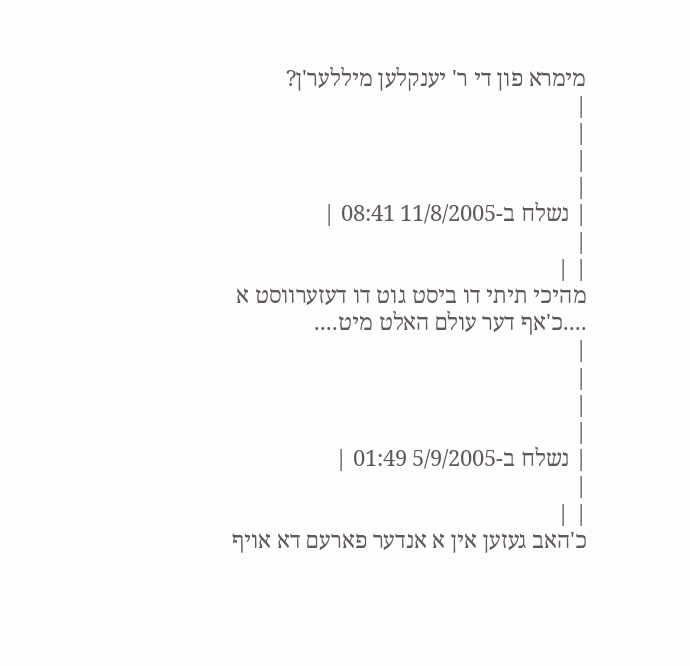מימרא פון די ר' יענקלען מיללער'ן?
|
|
|
|
| נשלח ב-11/8/2005 08:41 |
|
| |
מהיכי תיתי דו ביסט גוט דו דעזערווסט א
....כ'אף דער עולם האלט מיט....
|
|
|
|
| נשלח ב-5/9/2005 01:49 |
|
| |
כ'האב געזען אין א אנדער פארעם דא אויף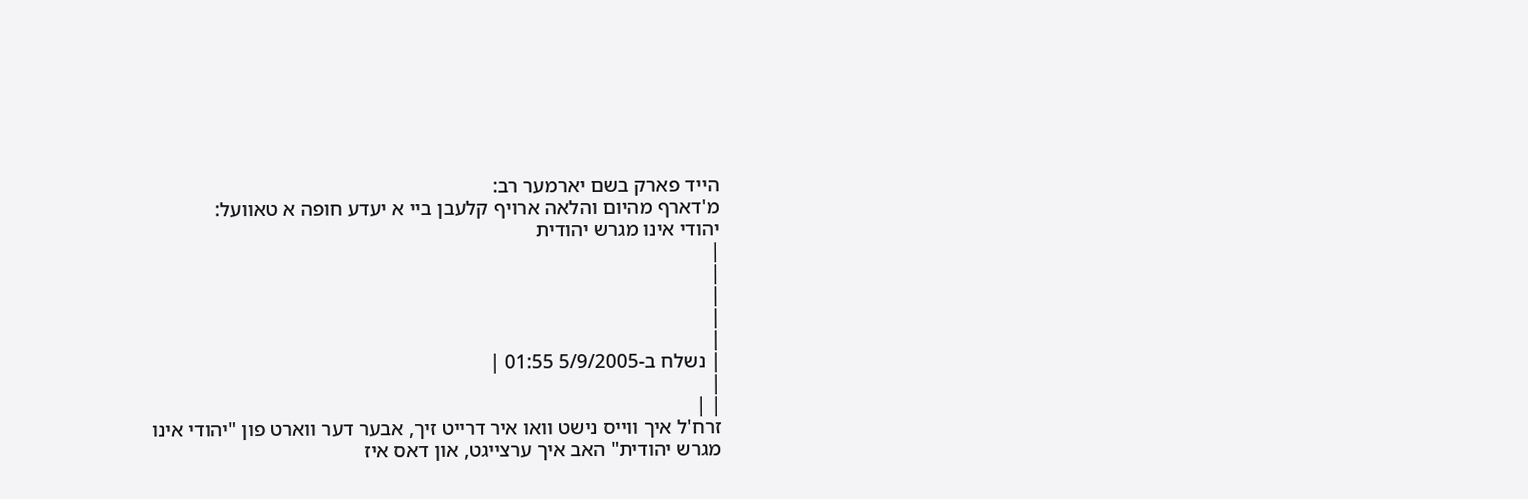הייד פארק בשם יארמער רב:
מ'דארף מהיום והלאה ארויף קלעבן ביי א יעדע חופה א טאוועל:
יהודי אינו מגרש יהודית
|
|
|
|
|
| נשלח ב-5/9/2005 01:55 |
|
| |
זרח'ל איך ווייס נישט וואו איר דרייט זיך, אבער דער ווארט פון "יהודי אינו מגרש יהודית" האב איך ערצייגט, און דאס איז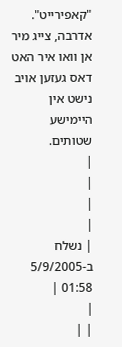"קאפירייט".
אדרבה, צייג מיר אן וואו איר האט דאס געזען אויב נישט אין היימישע שטותים.
|
|
|
|
| נשלח ב-5/9/2005 01:58 |
|
| |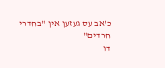כ'אב עס געזען אין "בחדרי חרדים"
דו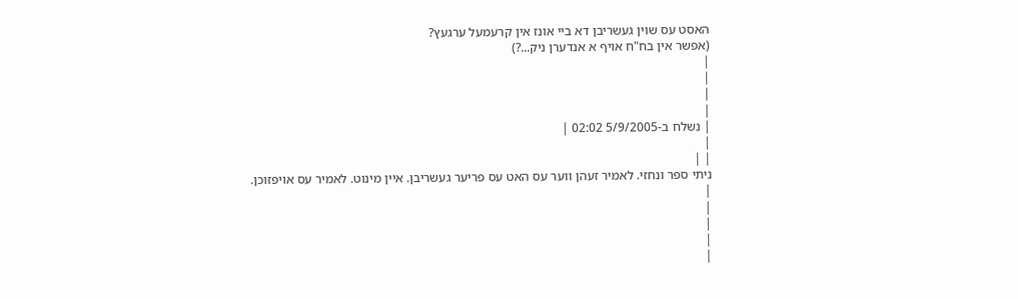האסט עס שוין געשריבן דא ביי אונז אין קרעמעל ערגעץ?
(אפשר אין בח"ח אויף א אנדערן ניק...?)
|
|
|
|
| נשלח ב-5/9/2005 02:02 |
|
| |
ניתי ספר ונחזי. לאמיר זעהן ווער עס האט עס פריער געשריבן. איין מינוט. לאמיר עס אויפזוכן.
|
|
|
|
|